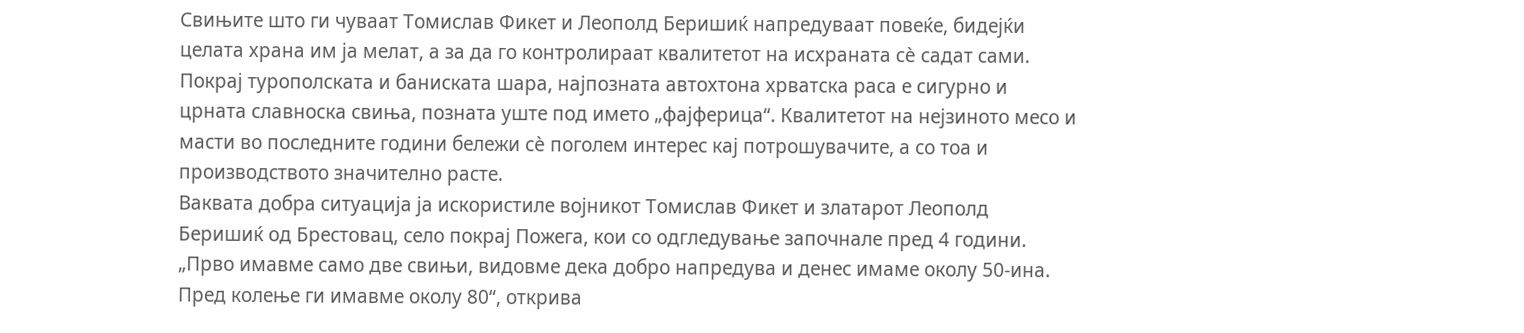Свињите што ги чуваат Томислав Фикет и Леополд Беришиќ напредуваат повеќе, бидејќи целата храна им ја мелат, а за да го контролираат квалитетот на исхраната сè садат сами.
Покрај турополската и баниската шара, најпозната автохтона хрватска раса е сигурно и црната славноска свиња, позната уште под името „фајферица“. Квалитетот на нејзиното месо и масти во последните години бележи сè поголем интерес кај потрошувачите, а со тоа и производството значително расте.
Ваквата добра ситуација ја искористиле војникот Томислав Фикет и златарот Леополд Беришиќ од Брестовац, село покрај Пожега, кои со одгледување започнале пред 4 години.
„Прво имавме само две свињи, видовме дека добро напредува и денес имаме околу 50-ина. Пред колење ги имавме околу 80“, открива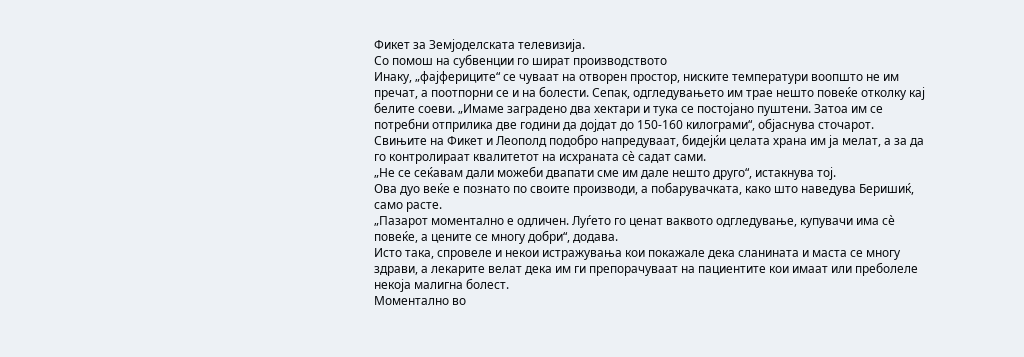Фикет за Земјоделската телевизија.
Со помош на субвенции го шират производството
Инаку, „фајфериците“ се чуваат на отворен простор, ниските температури воопшто не им пречат, а поотпорни се и на болести. Сепак, одгледувањето им трае нешто повеќе отколку кај белите соеви. „Имаме заградено два хектари и тука се постојано пуштени. Затоа им се потребни отприлика две години да дојдат до 150-160 килограми“, објаснува сточарот.
Свињите на Фикет и Леополд подобро напредуваат, бидејќи целата храна им ја мелат, а за да го контролираат квалитетот на исхраната сè садат сами.
„Не се сеќавам дали можеби двапати сме им дале нешто друго“, истакнува тој.
Ова дуо веќе е познато по своите производи, а побарувачката, како што наведува Беришиќ, само расте.
„Пазарот моментално е одличен. Луѓето го ценат ваквото одгледување, купувачи има сè повеќе, а цените се многу добри“, додава.
Исто така, спровеле и некои истражувања кои покажале дека сланината и маста се многу здрави, а лекарите велат дека им ги препорачуваат на пациентите кои имаат или преболеле некоја малигна болест.
Моментално во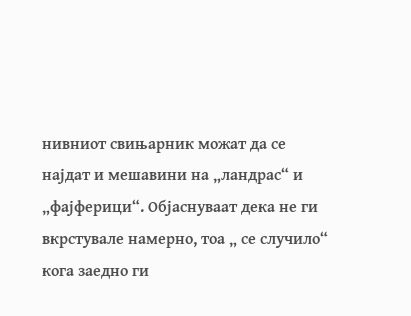нивниот свињарник можат да се најдат и мешавини на „ландрас“ и „фајферици“. Објаснуваат дека не ги вкрстувале намерно, тоа „ се случило“ кога заедно ги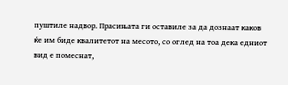пуштиле надвор. Прасињата ги оставиле за да дознаат каков ќе им биде квалитетот на месото, со оглед на тоа дека едниот вид е помеснат,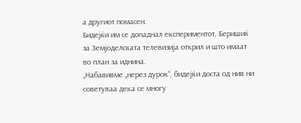а другиот помасен.
Бидејќи им се допаднал експериментот, Беришиќ за Земјоделската телевизија открил и што имаат во план за иднина.
„Набавивме „нерез дурок“, бидејќи доста од нив ни советуваа дека се многу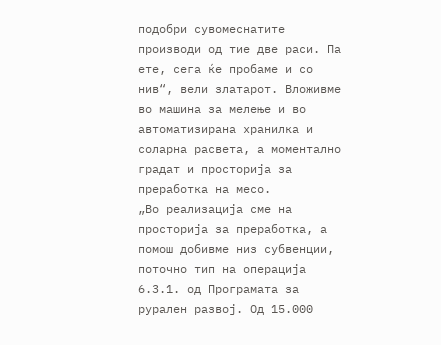подобри сувомеснатите производи од тие две раси. Па ете, сега ќе пробаме и со нив“, вели златарот. Вложивме во машина за мелење и во автоматизирана хранилка и соларна расвета, а моментално градат и просторија за преработка на месо.
„Во реализација сме на просторија за преработка, а помош добивме низ субвенции, поточно тип на операција 6.3.1. од Програмата за рурален развој. Од 15.000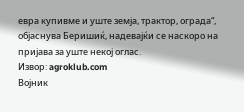евра купивме и уште земја, трактор, ограда“, објаснува Беришиќ, надевајќи се наскоро на пријава за уште некој оглас.
Извор: agroklub.com
Војник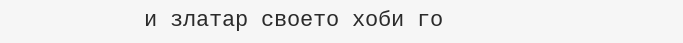и златар своето хоби го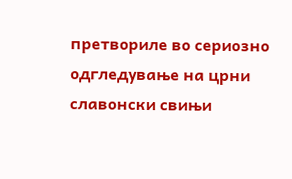претвориле во сериозно одгледување на црни славонски свињи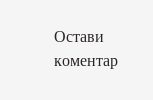Остави коментар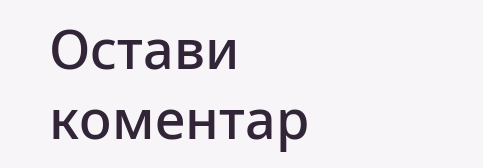Остави коментар